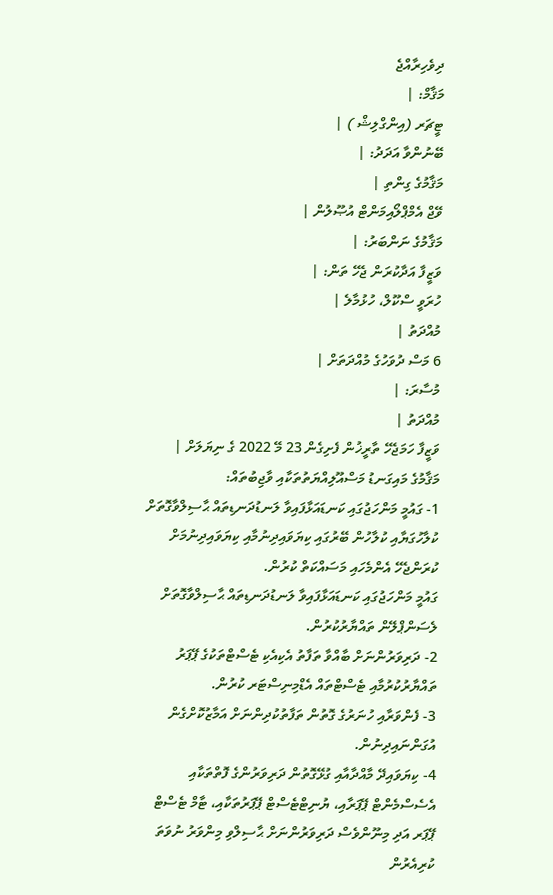ދިވެހިރާއްޖެ
މަޤާމް: |
ޓީޗަރ (އިންގްލިޝް ) |
ބޭނުންވާ އަދަދު: |
މަޤާމުގެ ގިންތި |
ވޭޖް އެމްޕްލޯއިމަންޓް އުޞޫލުން |
މަޤާމުގެ ނަންބަރު: |
ވަޒީފާ އަދާކުރަން ޖެހޭ ތަން: |
ހުރަވީ ސްކޫލް، ހުޅުމާލެ |
މުއްދަތު |
6 މަސް ދުވަހުގެ މުއްދަތަށް |
މުސާރަ: |
މުއްދަތު |
ވަޒީފާ ހަމަޖެހޭ ތާރީޚުން ފެށިގެން 23 މޭ 2022 ގެ ނިޔަލަށް |
މަޤާމުގެ މައިގަނޑު މަސްއޫލިއްޔަތުތަކާއި ވާޖިބުތައް:
1- ގައުމީ މަންހަޖުގައި ކަނޑައަޅާފައިވާ ލަނޑުދަނޑިތައް ޙާސިލްވާގޮތަށް ކުލާހުގަޔާއި ކުލާހުން ބޭރުގައި ކިޔަވައިދިނުމާއި ކިޔަވައިދިނުމަށް ކުރަންޖެހޭ އެންމެހައި މަސައްކަތް ކުރުން.
ގައުމީ މަންހަޖުގައި ކަނޑައަޅާފައިވާ ލަނޑުދަނޑިތައް ޙާސިލްވާގޮތަށް ލެސަންޕްލޭން ތައްޔާރުކުރުން.
2- ދަރިވަރުންނަށް ބާއްވާ ތަފާތު އެކިއެކި ޓެސްޓްތަކުގެ ޕޭޕަރު ތައްޔާރުކުރުމާއި ޓެސްޓްތައް އެޑްމިނިސްޓަރ ކުރުން.
3- ފެންވަރާއި ހުނަރުގެ ގޮތުން ތަފާތުކުދިންނަށް އަމާޒުކޮށްގެން އުގަންނައިދިނުން.
4- ކިޔަވައިދޭ މާއްދާއާއި ގުޅޭގޮތުން ދަރިވަރުންގެ ފޮތްތަކާއި އެސެސްމެންޓް ޕޭޕަރާއި، ޔުނިޓްޓެސްޓް ޕޭޕަރުތަކާއި، ޓާމް ޓެސްޓް ޕޭޕަރ އަދި މިނޫންވެސް ދަރިވަރުންނަށް ޙާސިލްވި މިންވަރު ނުވަތަ ކުރިއެރުން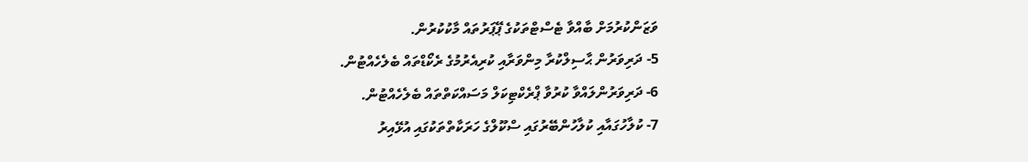ވަޒަންކުރުމަށް ބާއްވާ ޓެސްޓްތަކުގެ ޕޭޕަރުތައް މާކުކުރުން.
5- ދަރިވަރުން ޙާސިލްކުރާ މިންވަރާއި ކުރިއެރުމުގެ ރެކޯޑްތައް ބެލެހެއްޓުން.
6- ދަރިވަރުންލައްވާ ކުރުވާ ޕްރެކްޓިކަލް މަސައްކަތްތައް ބެލެހެއްޓުން.
7- ކުލާހުގައާއި ކުލާހުންބޭރުގައި ސްކޫލްގެ ހަރަކާތްތަކުގައި އުޅޭއިރު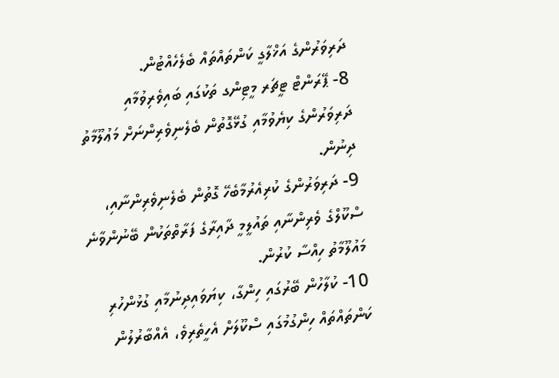ދަރިވަރުންގެ އަޚްލާގީ ކަންތައްތައް ބެލެހެއްޓުން.
8- ޕޭރަންޓް ޓީޗަރ މީޓިންގ ތަކުގައި ބައިވެރިވުމާއި ދަރިވަރުންގެ ކިޔެވުމާއި ގުޅޭގޮތުން ބެލެނިވެރިންނަށް މަޢުލޫމާތު ދިނުން.
9- ދަރިވަރުންގެ ކުރިއެރުމާބެހޭ ގޮތުން ބެލެނިވެރިންނާއި، ސްކޫލްގެ ވެރިންނާއި ތައުލީމީ ދާއިރާގެ ފަރާތްތަކުން ބޭނުންވާނެ މައުލޫމާތު ހިއްސާ ކުރުން.
10- ކުލާހުން ބޭރުގައި ހިންގާ، ކިޔަވައިދިނުމާއި ގުޅުންހުރި ކަންތައްތައް ހިންގުމުގައި ސްކޫލަށް އެހީތެރިވެ، އެއްބާރުލުން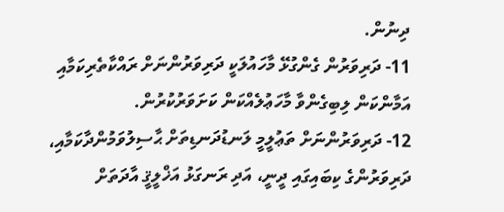ދިނުން.
11- ދަރިވަރުން ގެންގުޅޭ މާހައުލަކީ ދަރިވަރުންނަށް ރައްކާތެރިކަމާއި އަމާންކަން ލިބިގެންވާ މާހަޢުލެއްކަން ކަށަވަރުކުރުން.
12- ދަރިވަރުންނަށް ތަޢުލީމީ ލަނޑުދަނޑިތަށް ޙާސިލުވަމުންދާކަމާއި، ދަރިވަރުންގެ ކިބައިގައި ދީނީ، އަދި ރަނގަޅު އަޚްލީޤީ އާދަތަށް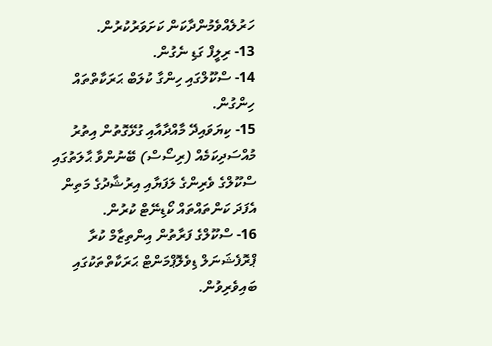ހަރުލެއްވެމުންދާކަން ކަށަވަރުކުރުން.
13- ރިލީފް ގަޑި ނެގުން.
14- ސްކޫލްގައި ހިންގާ ކުލަބް ޙަރަކާތްތައް ހިންގުން.
15- ކިޔަވައިދޭ މާއްދާއާއި ގުޅޭގޮތުން އިތުރު މުއްސަދިކަމެއް (ރިސޯސް) ބޭނުންވާ ޙާލަތުގައި ސްކޫލްގެ ވެރިންގެ ލަފަޔާއި އިރުޝާދުގެ މަތިން އެފަދަ ކަންތައްތައް ކޯޑިނޭޓް ކުރުން.
16- ސްކޫލްގެ ފަރާތުން އިންތިޒާމް ކުރާ ޕްރޮފެޝަނަލް ޑިވެލޮޕްމަންޓް ޙަރަކާތްތަކުގައި ބައިވެރިވުން.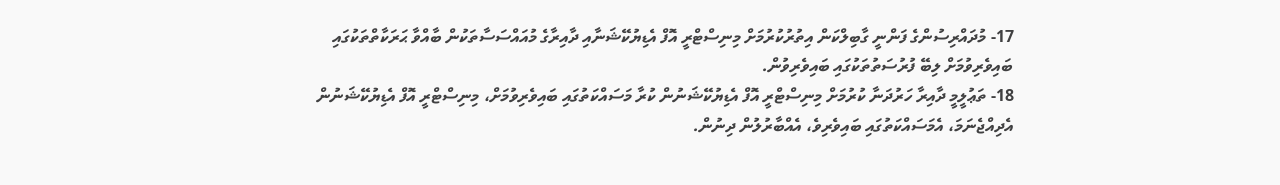17- މުދައްރިސުންގެ ފަންނީ ގާބިލްކަން އިތުރުކުރުމަށް މިނިސްޓްރީ އޮފް އެޑިޔުކޭޝަނާއި ދާއިރާގެ މުއައްސަސާތަކުން ބާއްވާ ޙަރަކާތްތަކުގައި ބައިވެރިވުމަށް ލިބޭ ފުރުސަތުތަކުގައި ބައިވެރިވުން.
18- ތަޢުލީމީ ދާއިރާ ހަރުދަނާ ކުރުމަށް މިނިސްޓްރީ އޮފް އެޑިޔުކޭޝަނުން ކުރާ މަސައްކަތުގައި ބައިވެރިވުމަށް، މިނިސްޓްރީ އޮފް އެޑިޔުކޭޝަނުން އެދިއްޖެނަމަ، އެމަސައްކަތުގައި ބައިވެރިވެ، އެއްބާރުލުން ދިނުން.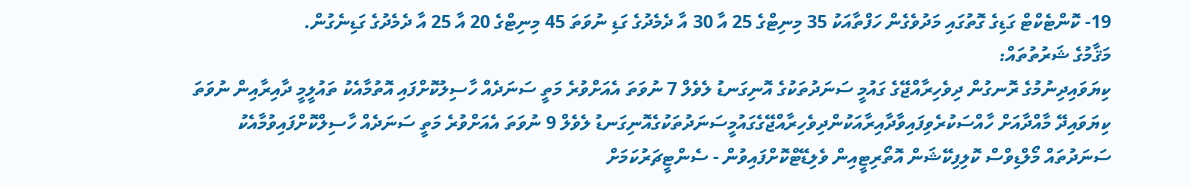19- ކޮންޓެކްޓް ގަޑިގެ ގޮތުގައި މަދުވެގެން ހަފްތާއަކު 35 މިނިޓްގެ 25 އާ 30 އާ ދެމެދުގެ ގަޑި ނުވަތަ 45 މިނިޓްގެ 20 އާ 25 އާ ދެމެދުގެ ގަޑިނެގުން.
މަޤާމުގެ ޝަރުތުތައް:
ކިޔަވައިދިނުމުގެ ރޮނގުން ދިވެހިރާއްޖޭގެ ގައުމީ ސަނަދުތަކުގެ އޮނިގަނޑު ލެވެލް 7 ނުވަތަ އެއަށްވުރެ މަތީ ސަނަދެއް ހާސިލުކޮށްފައި އޮތުމާއެކު ތައުލީމީ ދާއިރާއިން ނުވަތަ ކިޔަވައިދޭ މާއްދާއަށް ހާއްސަކުރެވިފައިވާދާއިރާއަކުންދިވެހިރާއްޖޭގެގައުމީސަނަދުތަކުގެއޮނިގަނޑު ލެވެލް 9 ނުވަތަ އެއަށްވުރެ މަތީ ސަނަދެއް ހާސިލްކޮށްފައިވުމާއެކު ސަނަދުތައް މޯލްޑިވްސް ކޮލިފިކޭޝަން އޮތޯރިޓީއިން ވެލިޑޭޓްކޮށްފައިވުން - ސެންޓީޗަރުކަމަށް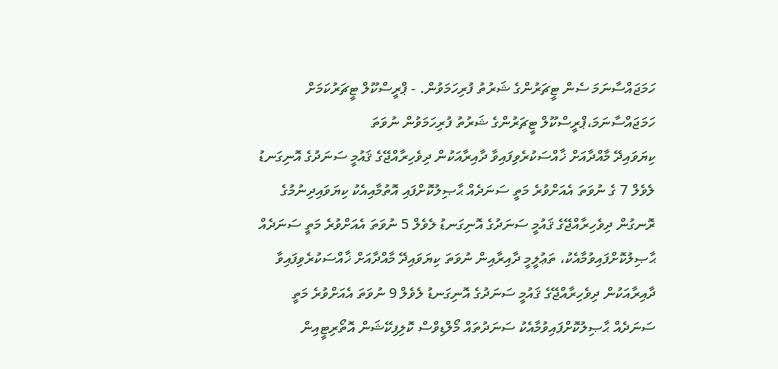ހަމަޖައްސާނަމަ ސެން ޓީޗަރުންގެ ޝަރުތު ފުރިހަމަވުން. - ޕްރީސްކޫލް ޓީޗަރުކަމަށް ހަމަޖައްސާނަމަ،ޕްރީސްކޫލް ޓީޗަރުންގެ ޝަރުތު ފުރިހަމަވުން ނުވަތަ
ކިޔަވައިދޭ މާއްދާއަށް ޚާއްސަކުރެވިފައިވާ ދާއިރާއަކުން ދިވެހިރާއްޖޭގެ ޤައުމީ ސަނަދުގެ އޮނިގަނޑު ލެވެލް 7 ގެ ނުވަތަ އެއަށްވުރެ މަތީ ސަނަދެއް ޙާޞިލުކޮށްފައި އޮތުމާއިއެކު ކިޔަވައިދިނުމުގެ ރޮނގުން ދިވެހިރާއްޖޭގެ ޤައުމީ ސަނަދުގެ އޮނިގަނޑު ލެވެލް 5 ނުވަތަ އެއަށްވުރެ މަތީ ސަނަދެއް ޙާޞިލުކޮށްފައިވުމާއެކު، ތަޢުލީމީ ދާއިރާއިން ނުވަތަ ކިޔަވައިދޭ މާއްދާއަށް ޚާއްސަކުރެވިފައިވާ ދާއިރާއަކުން ދިވެހިރާއްޖޭގެ ޤައުމީ ސަނަދުގެ އޮނިގަނޑު ލެވެލް 9 ނުވަތަ އެއަށްވުރެ މަތީ ސަނަދެއް ޙާޞިލުކޮށްފައިވުމާއެކު ސަނަދުތައް މޯލްޑިވްސް ކޮލިފިކޭޝަން އޮތޯރިޓީއިން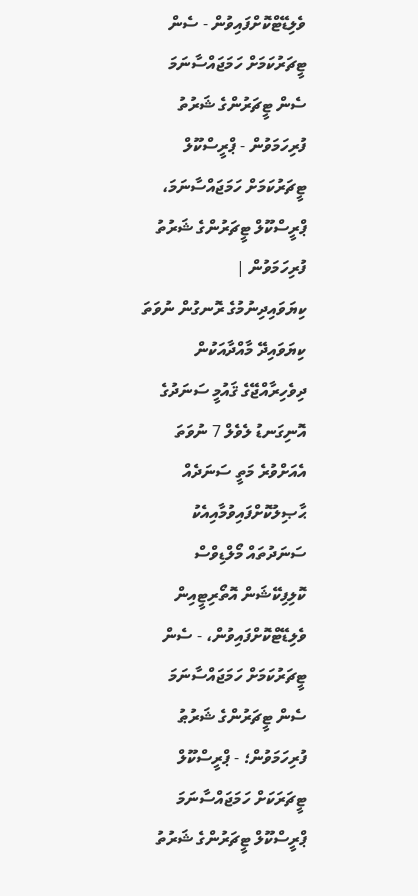ވެލިޑޭޓްކޮށްފައިވުން - ސެން ޓީޗަރުކަމަށް ހަމަޖައްސާނަމަ ސެން ޓީޗަރުންގެ ޝަރުތު ފުރިހަމަވުން - ޕްރީސްކޫލް ޓީޗަރުކަމަށް ހަމަޖައްސާނަމަ، ޕްރީސްކޫލް ޓީޗަރުންގެ ޝަރުތު ފުރިހަމަވުން |
ކިޔަވައިދިނުމުގެ ރޮނގުން ނުވަތަ ކިޔަވައިދޭ މާއްދާއަކުން ދިވެހިރާއްޖޭގެ ޤައުމީ ސަނަދުގެ އޮނިގަނޑު ލެވެލް 7 ނުވަތަ އެއަށްވުރެ މަތީ ސަނަދެއް ޙާޞިލުކޮށްފައިވުމާއިއެކު ސަނަދުތައް މޯލްޑިވްސް ކޮލިފިކޭޝަން އޮތޯރިޓީއިން ވެލިޑޭޓްކޮށްފައިވުން، - ސެން ޓީޗަރުކަމަށް ހަމަޖައްސާނަމަ ސެން ޓީޗަރުންގެ ޝަރުޠު ފުރިހަމަވުން؛ - ޕްރީސްކޫލް ޓީޗަރަކަށް ހަމަޖައްސާނަމަ ޕްރީސްކޫލް ޓީޗަރުންގެ ޝަރުތު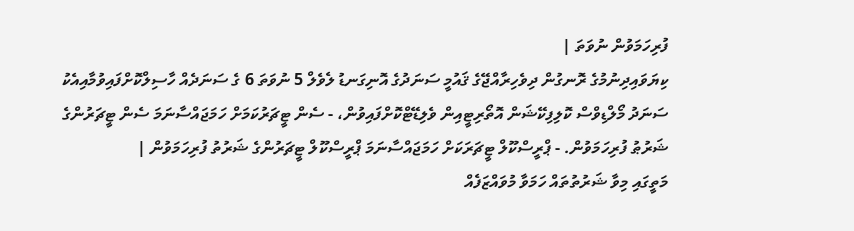ފުރިހަމަވުން ނުވަތަ |
ކިޔަވައިދިނުމުގެ ރޮނގުން ދިވެހިރާއްޖޭގެ ޤައުމީ ސަނަދުގެ އޮނިގަނޑު ލެވެލް 5 ނުވަތަ 6 ގެ ސަނަދެއް ހާސިލްކޮށްފައިވުމާއިއެކު ސަނަދު މޯލްޑިވްސް ކޮލިފިކޭޝަން އޮތޯރިޓީއިން ވެލިޑޭޓްކޮށްފައިވުން، - ސެން ޓީޗަރުކަމަށް ހަމަޖައްސާނަމަ ސެން ޓީޗަރުންގެ ޝަރުޠު ފުރިހަމަވުން. - ޕްރީސްކޫލް ޓީޗަރަކަށް ހަމަޖައްސާނަމަ ޕްރީސްކޫލް ޓީޗަރުންގެ ޝަރުތު ފުރިހަމަވުން |
މަތީގައި މިވާ ޝަރުތުތައް ހަމަވާ މުވައްޒަފެއް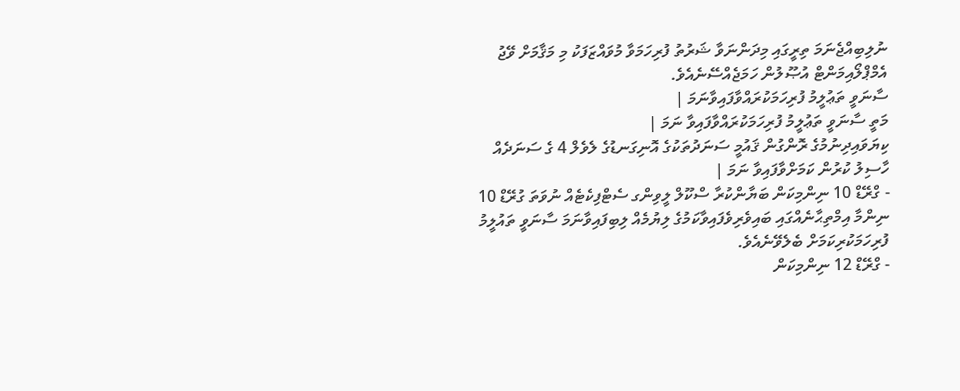ނުލިބިއްޖެނަމަ ތިރީގައި މިދަންނަވާ ޝަރުތު ފުރިހަމަވާ މުވައްޒަފަކު މި މަޤާމަށް ވޭޖު އެމްޕްލޯއިމަންޓް އުޞޫލުން ހަމަޖެއްސޭނެއެވެ.
ސާނަވީ ތަޢުލީމު ފުރިހަމަކުރައްވާފައިވާނަމަ |
މަތީ ސާނަވީ ތަޢުލީމު ފުރިހަމަކުރައްވާފައިވާ ނަމަ |
ކިޔަވައިދިނުމުގެ ރޮންގުން ޤައުމީ ސަނަދުތަކުގެ އޮނިގަނޑުގެ ލެވެލް 4 ގެ ސަނަދެއް ހާސިލު ކުރުން ކަމަށްވާފައިވާ ނަމަ |
- ގްރޭޑް 10 ނިންމިކަން ބަޔާންކުރާ ސްކޫލް ލީވިންގ ސެޓްފިކެޓެއް ނުވަތަ ގުރޭޑް 10 ނިންމާ އިމްތިޙާނެއްގައި ބައިވެރިވެފައިވާކަމުގެ ލިޔުމެއް ލިބިފައިވާނަމަ ސާނަވީ ތައުލީމު ފުރިހަމަކުރިކަމަށް ބެލެވޭނެއެވެ.
- ގްރޭޑް 12 ނިންމިކަން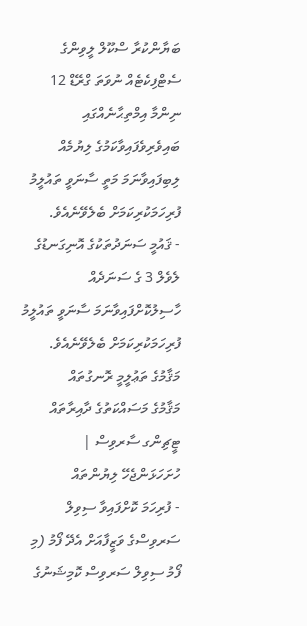ބަޔާންކުރާ ސްކޫލް ލީވިންގެ ސެޓްފިކެޓެއް ނުވަތަ ގްރޭޑް 12 ނިންމާ އިމްތިޙާނެއްގައި ބައިވެރިވެފައިވާކަމުގެ ލިޔުމެއް ލިބިފައިވާނަމަ މަތީ ސާނަވީ ތައުލީމު ފުރިހަމަކުރިކަމަށް ބެލެވޭނެއެވެ.
- ޤައުމީ ސަނަދުތަކުގެ އޮނިގަނޑުގެ ލެވެލް 3 ގެ ސަނަދެއް ހާސިލުކޮށްފައިވާނަމަ ސާނަވީ ތައުލީމު ފުރިހަމަކުރިކަމަށް ބެލެވޭނެއެވެ.
މަޤާމުގެ ތަޢުލީމީ ރޮނގުތައް
މަޤާމުގެ މަސައްކަތުގެ ދާއިރާތައް ޓީޗިންގ ސާރވިސް |
ހުށަހަޅަންޖެހޭ ލިޔުންތައް
- ފުރިހަމަ ކޮށްފައިވާ ސިވިލް ސަރވިސްގެ ވަޒީފާއަށް އެދޭ ފޯމު (މި ފޯމު ސިވިލް ސަރވިސް ކޮމިޝަނުގެ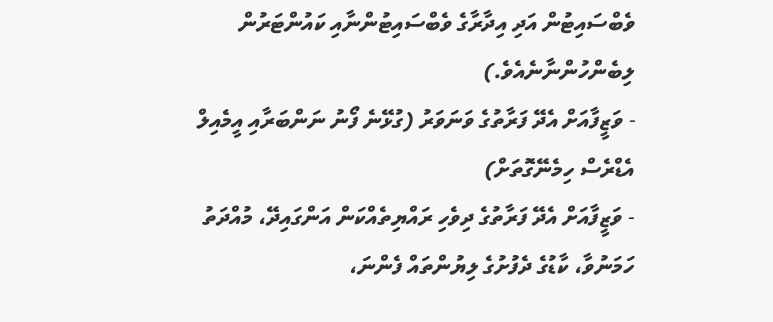ވެބްސައިޓުން އަދި އިދާރާގެ ވެބްސައިޓުންނާއި ކައުންޓަރުން ލިބެންހުންނާނެއެވެ.)
- ވަޒީފާއަށް އެދޭ ފަރާތުގެ ވަނަވަރު (ގުޅޭނެ ފޯނު ނަންބަރާއި އީމެއިލް އެޑްރެސް ހިމެނޭގޮތަށް)
- ވަޒީފާއަށް އެދޭ ފަރާތުގެ ދިވެހި ރައްޔިތެއްކަން އަންގައިދޭ، މުއްދަތު ހަމަނުވާ، ކާޑުގެ ދެފުށުގެ ލިޔުންތައް ފެންނަ،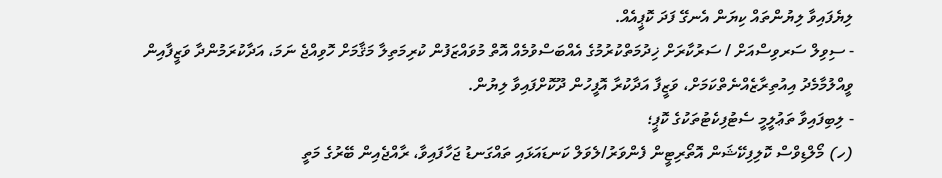ލިޔެފައިވާ ލިޔުންތައް ކިޔަން އެނގޭ ފަދަ ކޮޕީއެއް.
- ސިވިލް ސަރވިސްއަށް / ސަރުކާރަށް ޚިދުމަތްކުރުމުގެ އެއްބަސްވުމެއް އޮތް މުވައްޒަފުން ކުރިމަތިލާ މަޤާމަށް ހޮވިއްޖެ ނަމަ، އަދާކުރަމުންދާ ވަޒީފާއިން ވީއްލުމާމެދު އިއުތިރާޒެއްނެތްކަމަށް، ވަޒީފާ އަދާކުރާ އޮފީހުން ދޫކޮށްފައިވާ ލިޔުން.
- ލިބިފައިވާ ތަޢުލީމީ ސެޓުފިކެޓުތަކުގެ ކޮޕީ؛
(ހ) މޯލްޑިވްސް ކޮލިފިކޭޝަން އޮތޯރިޓީން ފެންވަރު/ލެވަލް ކަނޑައަޅައި ތައްގަނޑު ޖަހާފައިވާ، ރާއްޖެއިން ބޭރުގެ މަތީ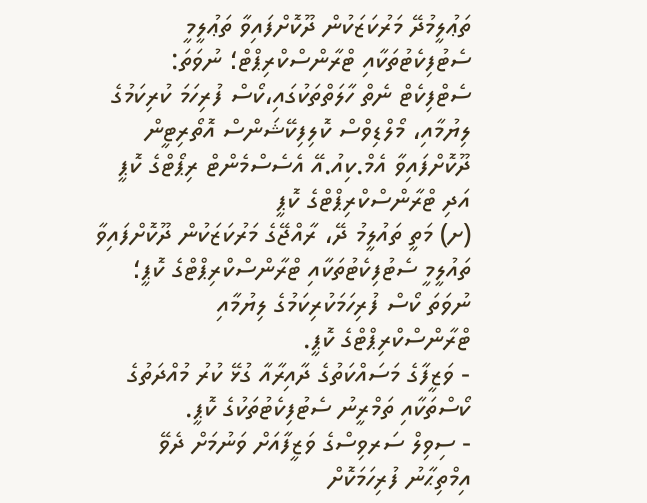ތަޢުލީމުދޭ މަރުކަޒަކުން ދޫކޮށްފައިވާ ތަޢުލީމީ ސެޓުފިކެޓުތަކާއި ޓްރާންސްކްރިޕްޓް؛ ނުވަތަ: ސެޓްފިކެޓް ނެތް ހާލަތްތަކުގައި،ކޯސް ފުރިހަމަ ކުރިކަމުގެ ލިޔުމާއި، މޯލްޑިވްސް ކޮލިފިކޭޝަންސް އޮތޯރިޓީން ދޫކޮށްފައިވާ އެމް.ކިއު.އޭ އެސެސްމެންޓް ރިޕޯޓްގެ ކޮޕީ އަދި ޓްރާންސްކްރިޕްޓްގެ ކޮޕީ
(ށ) މަތީ ތައުލީމު ދޭ، ރާއްޖޭގެ މަރުކަޒަކުން ދޫކޮށްފައިވާ ތައުލީމީ ސެޓުފިކެޓުތަކާއި ޓްރާންސްކްރިޕްޓްގެ ކޮޕީ؛ ނުވަތަ ކޯސް ފުރިހަމަކުރިކަމުގެ ލިޔުމާއި ޓްރާންސްކްރިޕްޓްގެ ކޮޕީ.
- ވަޒީފާގެ މަސައްކަތުގެ ދާއިރާއާ ގުޅޭ ކުރު މުއްދަތުގެ ކޯސްތަކާއި ތަމްރީނު ސެޓުފިކެޓުތަކުގެ ކޮޕީ.
- ސިވިލް ސަރވިސްގެ ވަޒީފާއަށް ވަނުމަށް ދެވޭ އިމްތިޙާނު ފުރިހަމަކޮށް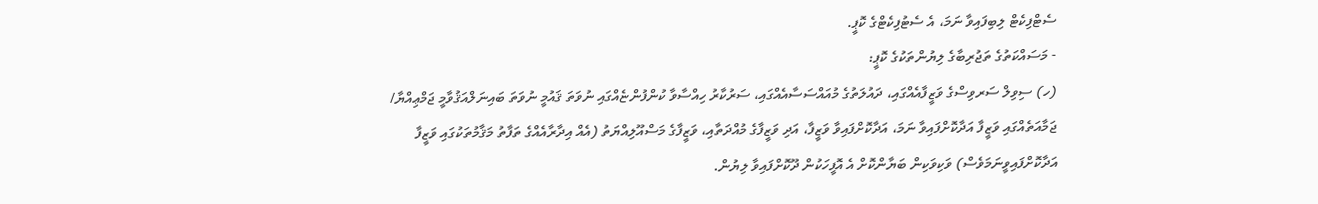ސެޓްފިކެޓް ލިބިފައިވާ ނަމަ، އެ ސެޓުފިކެޓްގެ ކޮޕީ.
- މަސައްކަތުގެ ތަޖުރިބާގެ ލިޔުންތަކުގެ ކޮޕީ:
(ހ) ސިވިލް ސަރވިސްގެ ވަޒީފާއެއްގައި، ދައުލަތުގެ މުއައްސަސާއެއްގައި، ސަރުކާރު ހިއްސާވާ ކުންފުންޏެއްގައި ނުވަތަ ޤައުމީ ނުވަތަ ބައިނަލްއަޤުވާމީ ޖަމްޢިއްޔާ/ ޖަމާއަތެއްގައި ވަޒީފާ އަދާކޮށްފައިވާ ނަމަ، އަދާކޮށްފައިވާ ވަޒީފާ، އަދި ވަޒީފާގެ މުއްދަތާއި، ވަޒީފާގެ މަސްއޫލިއްޔަތު (އެއް އިދާރާއެއްގެ ތަފާތު މަޤާމުތަކުގައި ވަޒީފާ އަދާކޮށްފައިވީނަމަވެސް) ވަކިވަކިން ބަޔާންކޮށް އެ އޮފީހަކުން ދޫކޮށްފައިވާ ލިޔުން.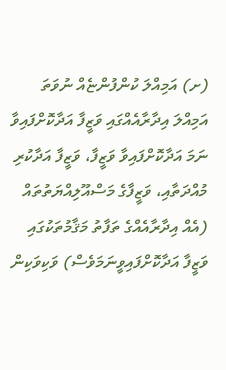(ށ) އަމިއްލަ ކުންފުންޏެއް ނުވަތަ އަމިއްލަ އިދާރާއެއްގައި ވަޒީފާ އަދާކޮށްފައިވާ ނަމަ އަދާކޮށްފައިވާ ވަޒީފާ، ވަޒީފާ އަދާކުރި މުއްދަތާއި، ވަޒީފާގެ މަސްއޫލިއްޔަތުތައް (އެއް އިދާރާއެއްގެ ތަފާތު މަޤާމުތަކުގައި ވަޒީފާ އަދާކޮށްފައިވީނަމަވެސް) ވަކިވަކިން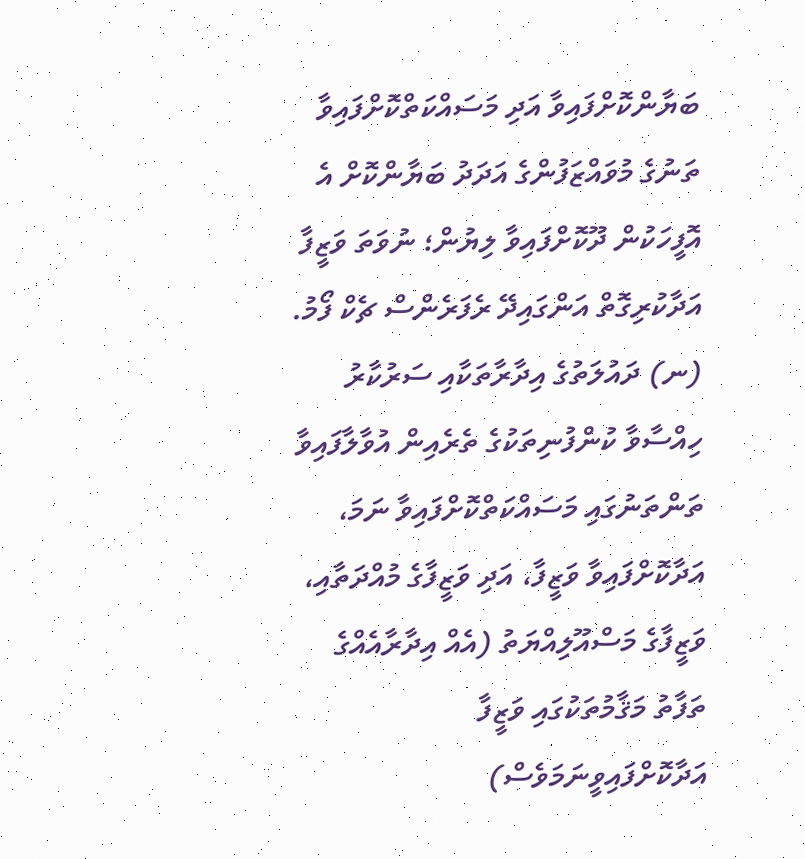ބަޔާންކޮށްފައިވާ އަދި މަސައްކަތްކޮށްފައިވާ ތަނުގެ މުވައްޒަފުންގެ އަދަދު ބަޔާންކޮށް އެ އޮފީހަކުން ދޫކޮށްފައިވާ ލިޔުން؛ ނުވަތަ ވަޒީފާ އަދާކުރިގޮތް އަންގައިދޭ ރެފަރެންސް ޗެކް ފޯމު.
(ނ) ދައުލަތުގެ އިދާރާތަކާއި ސަރުކާރު ހިއްސާވާ ކުންފުނިތަކުގެ ތެރެއިން އުވާލާފައިވާ ތަންތަނުގައި މަސައްކަތްކޮށްފައިވާ ނަމަ، އަދާކޮށްފައިވާ ވަޒީފާ، އަދި ވަޒީފާގެ މުއްދަތާއި، ވަޒީފާގެ މަސްއޫލިއްޔަތު (އެއް އިދާރާއެއްގެ ތަފާތު މަޤާމުތަކުގައި ވަޒީފާ އަދާކޮށްފައިވީނަމަވެސް)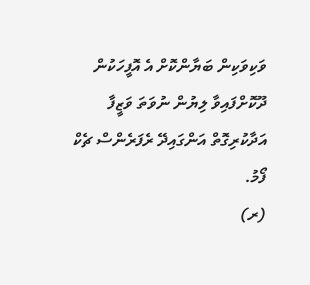ވަކިވަކިން ބަޔާންކޮށް އެ އޮފީހަކުން ދޫކޮށްފައިވާ ލިޔުން ނުވަތަ ވަޒީފާ އަދާކުރިގޮތް އަންގައިދޭ ރެފަރެންސް ޗެކް ފޯމު.
(ރ)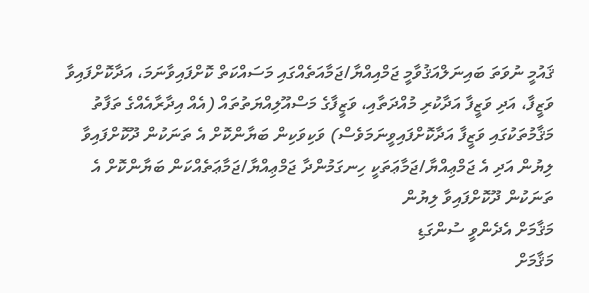ޤައުމީ ނުވަތަ ބައިނަލްއަޤުވާމީ ޖަމްއިއްޔާ/ޖަމާއަތެއްގައި މަސައްކަތް ކޮށްފައިވާނަމަ، އަދާކޮށްފައިވާ ވަޒީފާ، އަދި ވަޒީފާ އަދާކުރި މުއްދަތާއި، ވަޒީފާގެ މަސްއޫލިއްޔަތުތައް (އެއް އިދާރާއެއްގެ ތަފާތު މަޤާމުތަކުގައި ވަޒީފާ އަދާކޮށްފައިވީނަމަވެސް) ވަކިވަކިން ބަޔާންކޮށް އެ ތަނަކުން ދޫކޮށްފައިވާ ލިޔުން އަދި އެ ޖަމްޢިއްޔާ/ޖަމާޢަތަކީ ހިނގަމުންދާ ޖަމްޢިއްޔާ/ޖަމާޢަތެއްކަން ބަޔާންކޮށް އެ ތަނަކުން ދޫކޮށްފައިވާ ލިޔުން
މަޤާމަށް އެދެންވީ ސުންގަޑި
މަޤާމަށް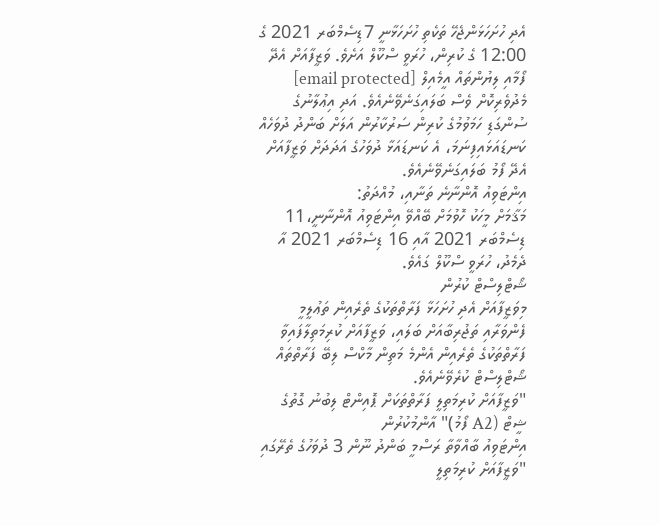އެދި ހުށަހަޅަންޖެހޭ ތަކެތި ހުށަހަޅާނީ 7ޑިސެމްބަރ 2021 ގެ 12:00 ގެ ކުރިން، ހުރަވީ ސްކޫލް އަށެވެ. ވަޒީފާއަށް އެދޭ ފޯމާއި ލިޔުންތައް އީމެއިލް [email protected] މެދުވެރިކޮށް ވެސް ބަލައިގަނެވޭނެއެވެ. އަދި އިޢުލާނުގެ ސުންގަޑި ހަމަވުމުގެ ކުރިން ސަރުކާރުން އަލަށް ބަންދު ދުވަހެއް ކަނޑައަޅައިފިނަމަ، އެ ކަނޑައަޅާ ދުވަހުގެ އަދަދަށް ވަޒީފާއަށް އެދޭ ފޯމު ބަލައިގަނެވޭނެއެވެ.
އިންޓަވިއު އޮންނާނެ ތަނާއި، މުއްދަތު:
މަޤާމަށް މީހަކު ހޮވުމަށް ބޭއްވޭ އިންޓަވިއު އޮންނާނީ،11 ޑިސެމްބަރ 2021 އާއި 16 ޑިސެމްބަރ 2021 އާ ދެމެދު، ހުރަވީ ސްކޫލް ގައެވެ.
ޝޯޓްލިސްޓް ކުރުން
މިވަޒީފާއަށް އެދި ހުށަހަޅާ ފަރާތްތަކުގެ ތެރެއިން ތަޢުލީމީ ފެންވަރާއި ތަޖުރިބާއަށް ބަލައި، ވަޒީފާއަށް ކުރިމަތިލާފައިވާ ފަރާތްތަކުގެ ތެރެއިން އެންމެ މަތިން މާކްސް ލިބޭ ފަރާތްތައް ޝޯޓްލިސްޓް ކުރެވޭނެއެވެ.
"ވަޒީފާއަށް ކުރިމަތިލީ ފަރާތްތަކަށް ޕޮއިންޓް ލިބުނު ގޮތުގެ ޝީޓް (A2 ފޯމު)" އާންމުކުރުން
އިންޓަވިއު ބާއްވާތާ ރަސްމީ ބަންދު ނޫން 3 ދުވަހުގެ ތެރޭގައި "ވަޒީފާއަށް ކުރިމަތިލީ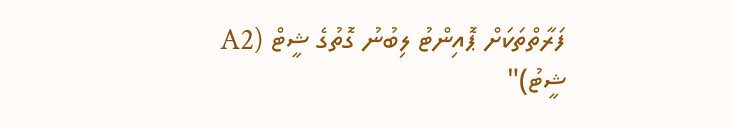ފަރާތްތަކަށް ޕޮއިންޓު ލިބުނު ގޮތުގެ ޝީޓް (A2 ޝީޓު)"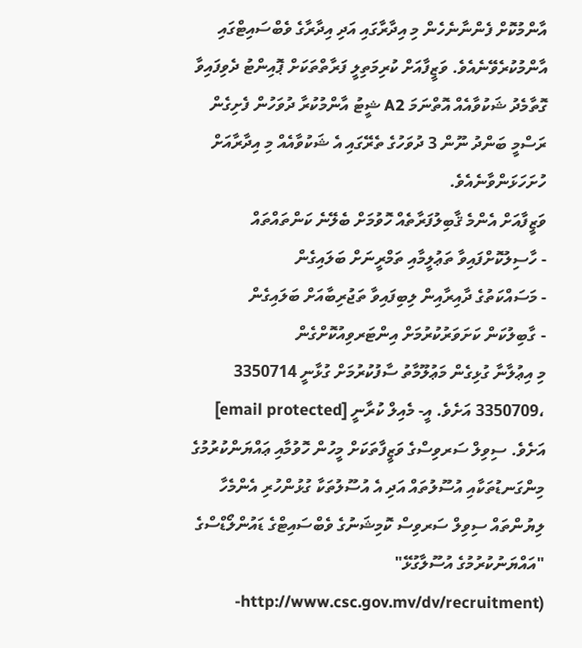އާންމުކޮށް ފެންނާނެހެން މި އިދާރާގައި އަދި އިދާރާގެ ވެބްސައިޓްގައި އާންމުކުރެވޭނެއެވެ. ވަޒީފާއަށް ކުރިމަތިލީ ފަރާތްތަކަށް ޕޮއިންޓު ދެވިފައިވާ ގޮތާމެދު ޝަކުވާއެއް އޮތްނަމަ A2 ޝީޓު އާންމުކުރާ ދުވަހުން ފެށިގެން ރަސްމީ ބަންދު ނޫން 3 ދުވަހުގެ ތެރޭގައި އެ ޝަކުވާއެއް މި އިދާރާއަށް ހުށަހަޅަންވާނެއެވެ.
ވަޒީފާއަށް އެންމެ ޤާބިލުފަރާތެއް ހޮވުމަށް ބެލޭނެ ކަންތައްތައް
- ހާސިލުކޮށްފައިވާ ތަޢުލީމާއި ތަމްރީނަށް ބަލައިގެން
- މަސައްކަތުގެ ދާއިރާއިން ލިބިފައިވާ ތަޖުރިބާއަށް ބަލައިގެން
- ގާބިލުކަން ކަށަވަރުކުރުމަށް އިންޓަރވިއުކޮށްގެން
މި އިޢުލާނާ ގުޅިގެން މަޢުލޫމާތު ސާފުކުރުމަށް ގުޅާނީ 3350714 ،3350709 އަށެވެ. އީ- މެއިލް ކުރާނީ [email protected] އަށެވެ. ސިވިލް ސަރވިސްގެ ވަޒީފާތަކަށް މީހުން ހޮވުމާއި ޢައްޔަންކުރުމުގެ މިންގަނޑުތަކާއި އުސޫލުތައް އަދި އެ އުސޫލުތަކާ ގުޅުންހުރި އެންމެހާ ލިޔުންތައް ސިވިލް ސަރވިސް ކޮމިޝަނުގެ ވެބްސައިޓްގެ ޑައުންލޯޑްސްގެ "އައްޔަނުކުރުމުގެ އުސޫލާގުޅޭ" (http://www.csc.gov.mv/dv/recruitment-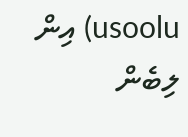usoolu) އިން ލިބެން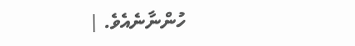ހުންނާނެއެވެ. |